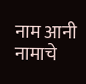नाम आनी नामाचे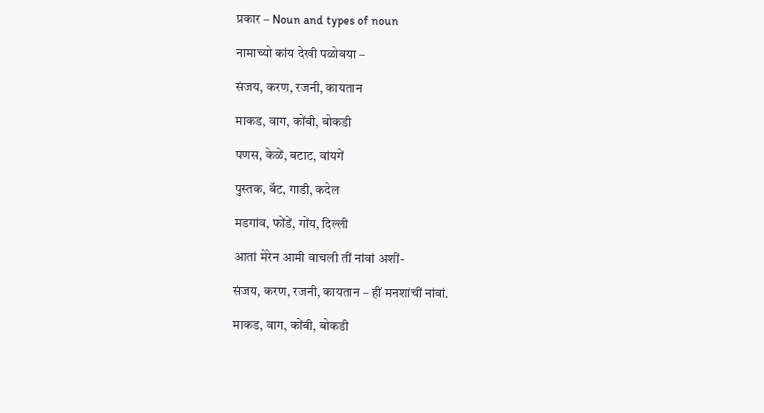प्रकार – Noun and types of noun

नामाच्यो कांय देखी पळोवया –

संजय, करण, रजनी, कायतान

माकड, वाग, कोंबी, बोकडी

पणस, केळें, बटाट, वांयगें

पुस्तक, बॅट, गाडी, कदेल

मडगांव, फोंडें, गोंय, दिल्ली

आतां मेरेन आमी वाचली तीं नांवां अशीं-

संजय, करण, रजनी, कायतान – हीं मनशांचीं नांवां.

माकड, वाग, कोंबी, बोकडी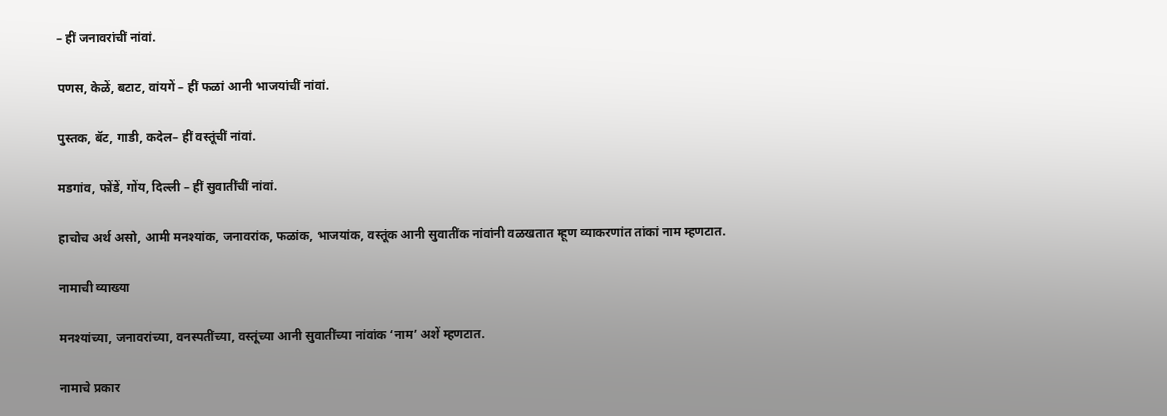– हीं जनावरांचीं नांवां.

पणस, केळें, बटाट, वांयगें – हीं फळां आनी भाजयांचीं नांवां.

पुस्तक, बॅट, गाडी, कदेल– हीं वस्तूंचीं नांवां.

मडगांव, फोंडें, गोंय, दिल्ली – हीं सुवातींचीं नांवां.

हाचोच अर्थ असो, आमी मनश्यांक, जनावरांक, फळांक, भाजयांक, वस्तूंक आनी सुवातींक नांवांनी वळखतात म्हूण व्याकरणांत तांकां नाम म्हणटात.

नामाची व्याख्या

मनश्यांच्या, जनावरांच्या, वनस्पतींच्या, वस्तूंच्या आनी सुवातींच्या नांवांक ‘नाम’ अशें म्हणटात.

नामाचे प्रकार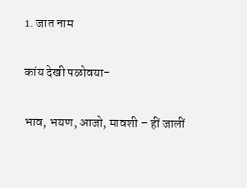1. जात नाम

कांय देखी पळोवया-

भाव, भयण, आजो, मावशी – हीं जालीं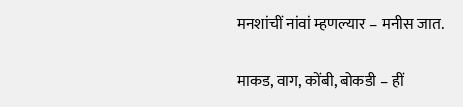मनशांचीं नांवां म्हणल्यार – मनीस जात.

माकड, वाग, कोंबी, बोकडी – हीं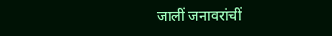जालीं जनावरांचीं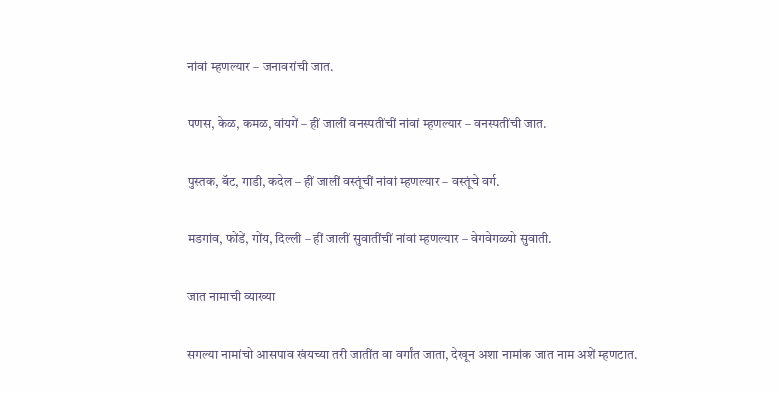नांवां म्हणल्यार – जनावरांची जात.

पणस, केळ, कमळ, वांयगें – हीं जालीं वनस्पतींचीं नांवां म्हणल्यार – वनस्पतींची जात.

पुस्तक, बॅट, गाडी, कदेल – हीं जालीं वस्तूंचीं नांवां म्हणल्यार – वस्तूंचे वर्ग.

मडगांव, फोंडें, गोंय, दिल्ली – हीं जालीं सुवातींचीं नांवां म्हणल्यार – वेगवेगळ्यो सुवाती.

जात नामाची व्याख्या

सगल्या नामांचो आसपाव खंयच्या तरी जातींत वा वर्गांत जाता, देखून अशा नामांक जात नाम अशें म्हणटात.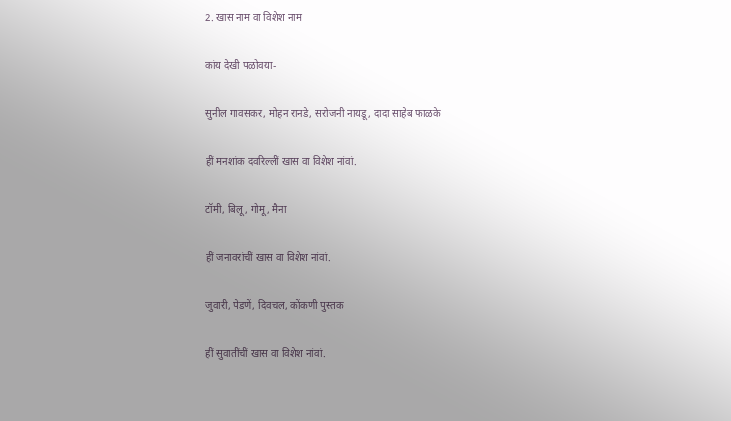2. खास नाम वा विशेश नाम

कांय देखी पळोवया-

सुनील गावसकर, मोहन रानडे, सरोजनी नायडू, दादा साहेब फाळके

हीं मनशांक दवरिल्लीं खास वा विशेश नांवां.

टॉमी, बिलू, गोमू, मैना

हीं जनावरांचीं खास वा विशेश नांवां.

जुवारी, पेडणें, दिवचल, कोंकणी पुस्तक

हीं सुवातींचीं खास वा विशेश नांवां.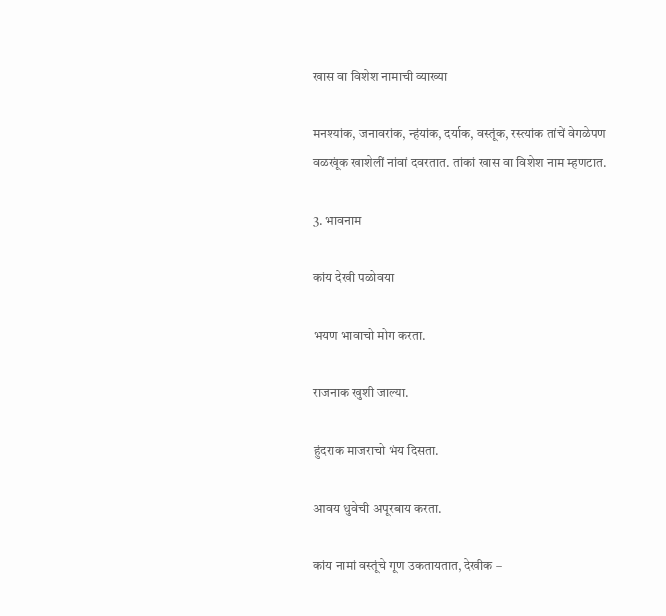खास वा विशेश नामाची व्याख्या

मनश्यांक, जनावरांक, न्हंयांक, दर्याक, वस्तूंक, रस्त्यांक तांचें वेगळेपण वळखूंक खाशेलीं नांवां दवरतात. तांकां खास वा विशेश नाम म्हणटात.

3. भावनाम

कांय देखी पळोवया

भयण भावाचो मोग करता.

राजनाक खुशी जाल्या.

हुंदराक माजराचो भंय दिसता.

आवय धुवेची अपूरबाय करता.

कांय नामां वस्तूंचे गूण उकतायतात, देखीक –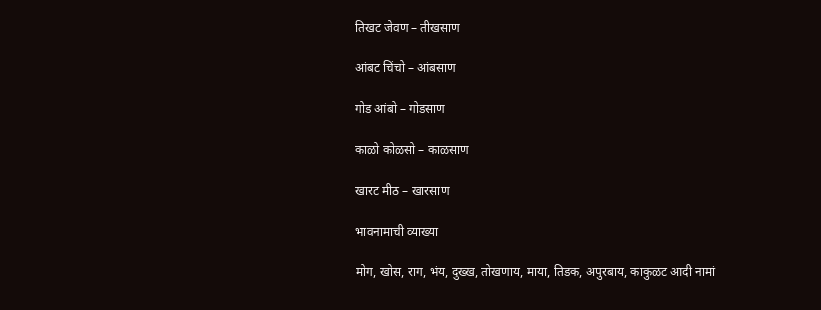तिखट जेवण – तीखसाण

आंबट चिंचो – आंबसाण

गोड आंबो – गोडसाण

काळो कोळसो – काळसाण

खारट मीठ – खारसाण

भावनामाची व्याख्या

मोग, खोस, राग, भंय, दुख्ख, तोखणाय, माया, तिडक, अपुरबाय, काकुळट आदी नामां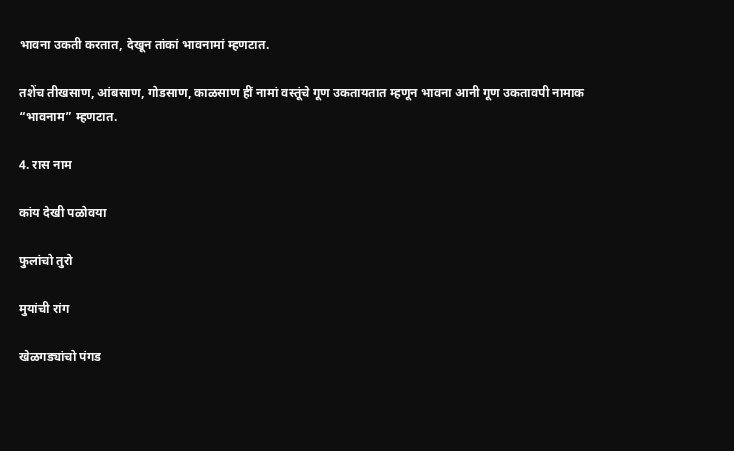भावना उकती करतात, देखून तांकां भावनामां म्हणटात.

तशेंच तीखसाण, आंबसाण, गोडसाण, काळसाण हीं नामां वस्तूंचे गूण उकतायतात म्हणून भावना आनी गूण उकतावपी नामाक “भावनाम” म्हणटात.

4. रास नाम

कांय देखी पळोवया

फुलांचो तुरो

मुयांची रांग

खेळगड्यांचो पंगड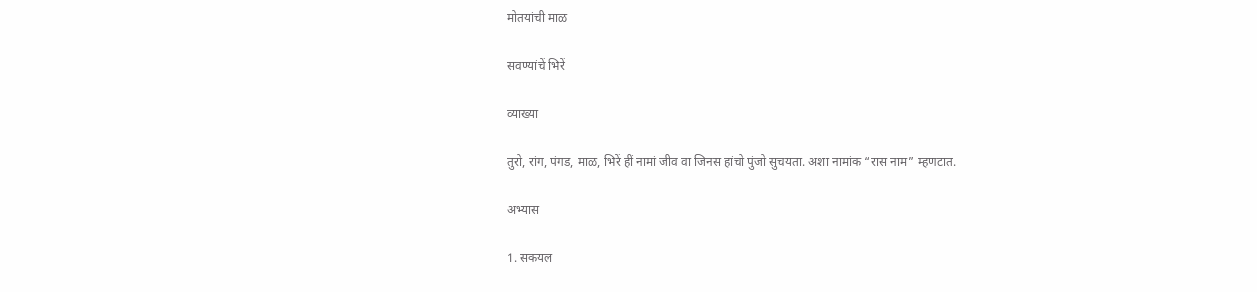मोतयांची माळ

सवण्यांचें भिरें

व्याख्या

तुरो, रांग, पंगड, माळ, भिरें हीं नामां जीव वा जिनस हांचो पुंजो सुचयता. अशा नामांक “रास नाम” म्हणटात.

अभ्यास

1. सकयल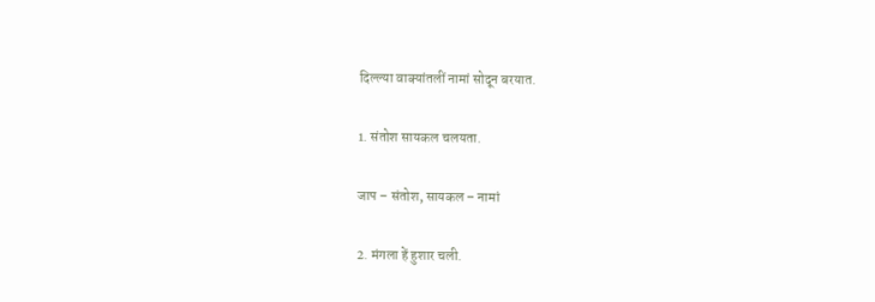दिल्ल्या वाक्यांतलीं नामां सोदून बरयात.

1. संतोश सायकल चलयता.

जाप – संतोश, सायकल – नामां

2. मंगला हें हुशार चली.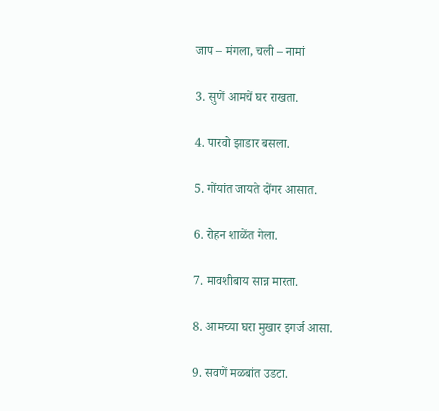जाप – मंगला, चली – नामां

3. सुणें आमचें घर राखता.

4. पारवो झाडार बसला.

5. गोंयांत जायते दोंगर आसात.

6. रोहन शाळेंत गेला.

7. मावशीबाय सान्न मारता.

8. आमच्या घरा मुखार इगर्ज आसा.

9. सवणें मळबांत उडटा.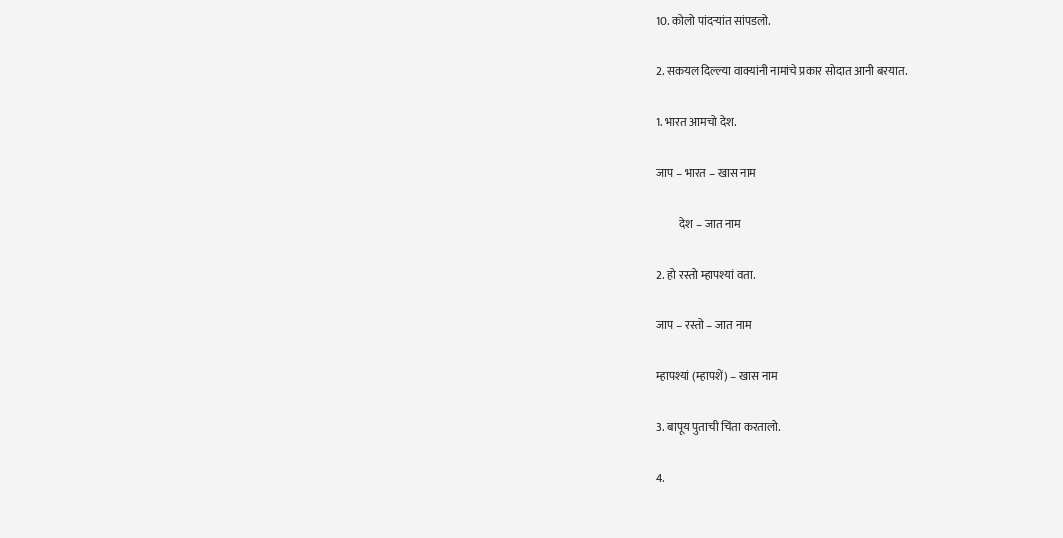10. कोलो पांदर्‍यांत सांपडलो.

2. सकयल दिल्ल्या वाक्यांनी नामांचे प्रकार सोदात आनी बरयात.

1. भारत आमचो देश.

जाप – भारत – खास नाम

          देश – जात नाम

2. हो रस्तो म्हापश्यां वता.

जाप – रस्तो – जात नाम

म्हापश्यां (म्हापशें) – खास नाम

3. बापूय पुताची चिंता करतालो.

4.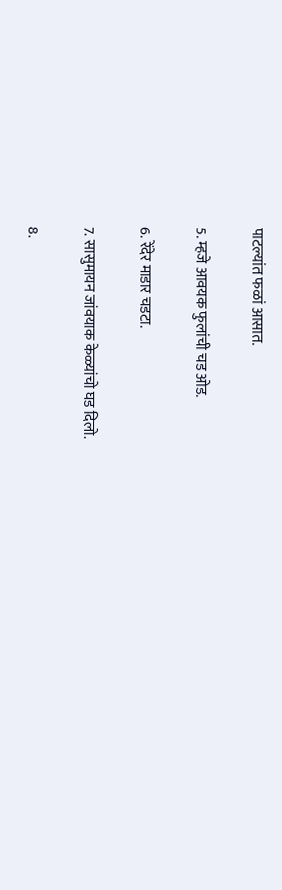पाटल्यांत फळां आसात.

5. म्हजे आवयक फुलांची चड ओड.

6. रेंदेर माडार चडटा.

7. सासुमायन जांवयाक केळ्यांचो घड दिलो.

8.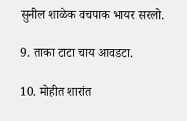सुनील शाळेक वचपाक भायर सरलो.

9. ताका टाटा चाय आवडटा.

10. मोहीत शारांत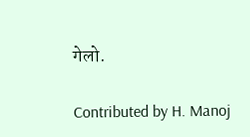गेलो.

Contributed by H. Manoj